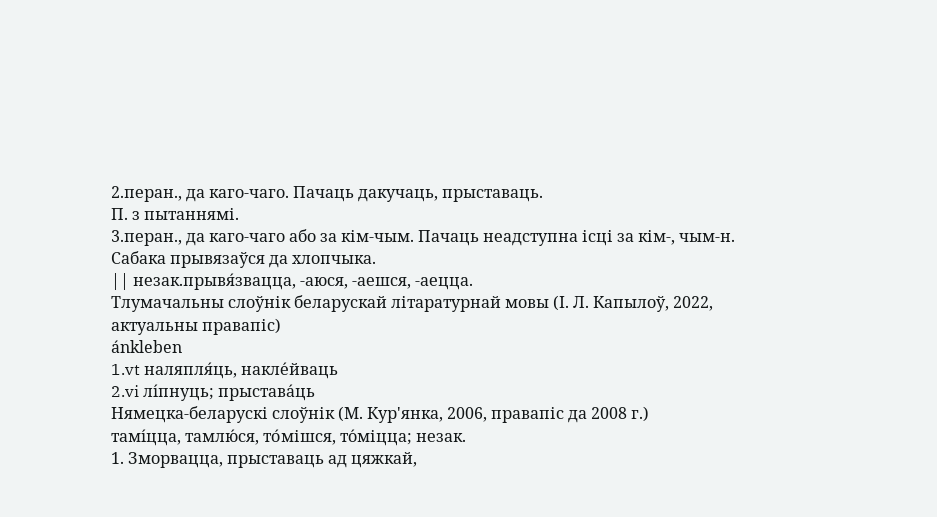2.перан., да каго-чаго. Пачаць дакучаць, прыставаць.
П. з пытаннямі.
3.перан., да каго-чаго або за кім-чым. Пачаць неадступна ісці за кім-, чым-н.
Сабака прывязаўся да хлопчыка.
|| незак.прывя́звацца, -аюся, -аешся, -аецца.
Тлумачальны слоўнік беларускай літаратурнай мовы (І. Л. Капылоў, 2022, актуальны правапіс)
ánkleben
1.vt наляпля́ць, накле́йваць
2.vi лі́пнуць; прыстава́ць
Нямецка-беларускі слоўнік (М. Кур'янка, 2006, правапіс да 2008 г.)
тамі́цца, тамлю́ся, то́мішся, то́міцца; незак.
1. Зморвацца, прыставаць ад цяжкай,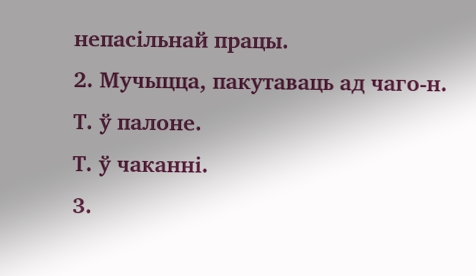непасільнай працы.
2. Мучыцца, пакутаваць ад чаго-н.
Т. ў палоне.
Т. ў чаканні.
3.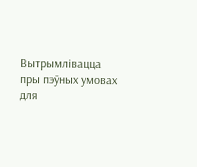Вытрымлівацца пры пэўных умовах для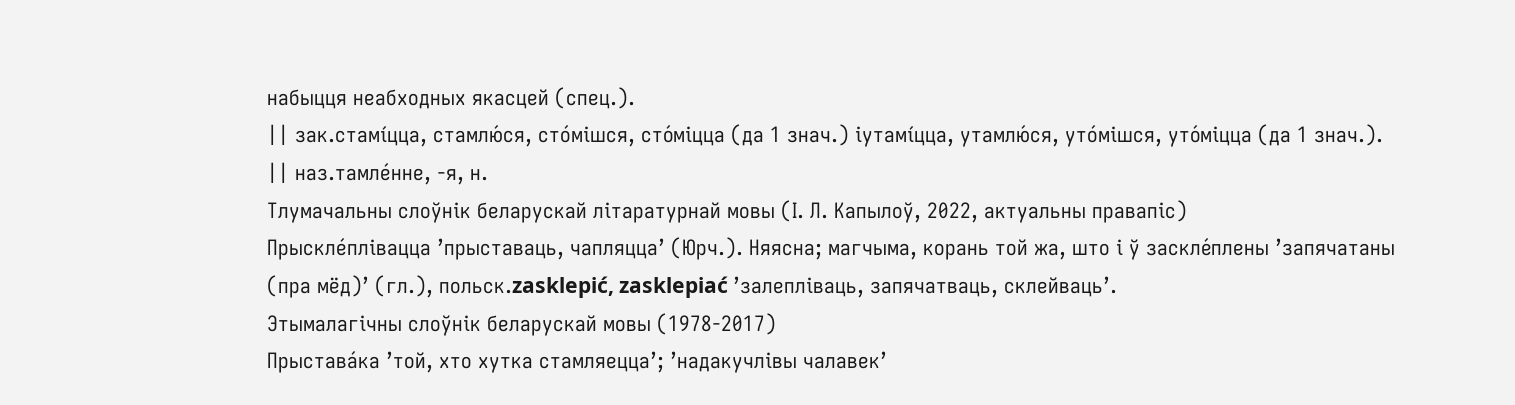набыцця неабходных якасцей (спец.).
|| зак.стамі́цца, стамлю́ся, сто́мішся, сто́міцца (да 1 знач.) іутамі́цца, утамлю́ся, уто́мішся, уто́міцца (да 1 знач.).
|| наз.тамле́нне, -я, н.
Тлумачальны слоўнік беларускай літаратурнай мовы (І. Л. Капылоў, 2022, актуальны правапіс)
Прыскле́плівацца ’прыставаць, чапляцца’ (Юрч.). Няясна; магчыма, корань той жа, што і ў заскле́плены ’запячатаны (пра мёд)’ (гл.), польск.zasklepić, zasklepiać ’залепліваць, запячатваць, склейваць’.
Этымалагічны слоўнік беларускай мовы (1978-2017)
Прыстава́ка ’той, хто хутка стамляецца’; ’надакучлівы чалавек’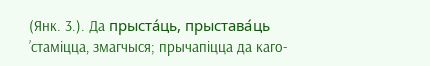(Янк. 3.). Да прыста́ць, прыстава́ць ’стаміцца, змагчыся; прычапіцца да каго-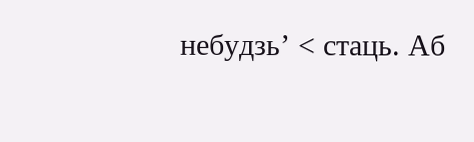небудзь’ < стаць. Аб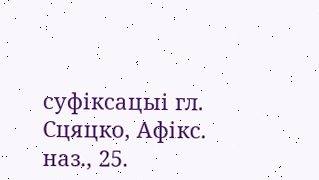суфіксацыі гл. Сцяцко, Афікс. наз., 25.